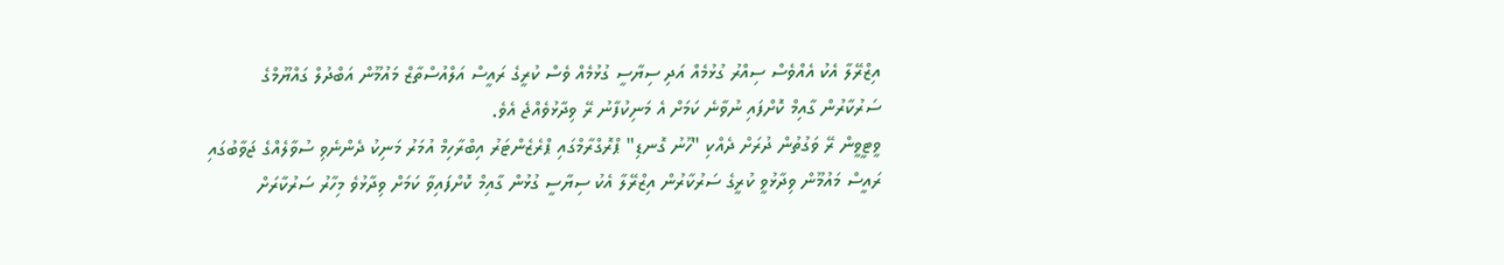އިޒްރޭލާ އެކު އެއްވެސް ސިއްރު ގުޅުމެއް އަދި ސިޔާސީ ގުޅުމެއް ވެސް ކުރީގެ ރައީސް އަލްއުސްތާޒް މައުމޫން އަބްދުލް ގައްޔޫމްގެ ސަރުކާރުން ގާއިމް ކޮށްފައި ނުވާނެ ކަމަށް އެ މަނިކުފާނު ރޭ ވިދާޅުވެއްޖެ އެވެ.
ވީޓީވީން ރޭ ވަގުތުން ދުރަށް ދެއްކި "ހޫނު ގޮނޑި" ޕްރޮގްރާމްގައި ޕްރެޒެންޓަރު އިބްރާހިމް އުމަރު މަނިކު ދެންނެވި ސުވާލެއްގެ ޖަވާބުގައި ރައީސް މައުމޫން ވިދާޅުވީ ކުރީގެ ސަރުކާރުން އިޒްރޭލާ އެކު ސިޔާސީ ގުޅުން ގާއިމް ކޮށްފައިވާ ކަމަށް ވިދާޅުވެ މިހާރު ސަރުކާރަށް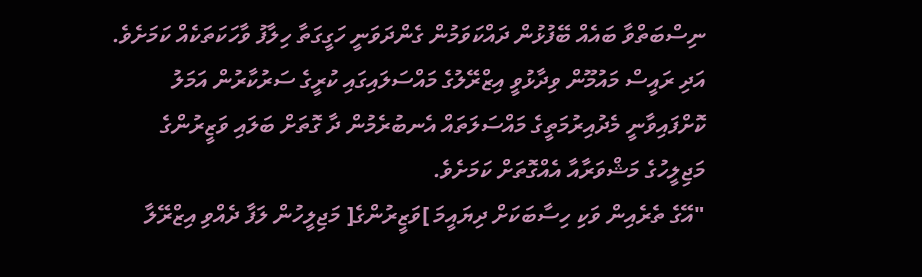ނިސްބަތްވާ ބައެއް ބޭފުޅުން ދައްކަވަމުން ގެންދަވަނީ ހަގީގަތާ ހިލާފު ވާހަކަތަކެއް ކަމަށެވެ. އަދި ރައީސް މައުމޫން ވިދާޅުވީ އިޒްރޭލުގެ މައްސަލައިގައި ކުރީގެ ސަރުކާރުން އަމަލު ކޮށްފައިވާނީ މެދުއިރުމަތީގެ މައްސަލަތައް އެނބުރެމުން ދާ ގޮތަށް ބަލައި ވަޒީރުންގެ މަޖިލީހުގެ މަޝްވަރާއާ އެއްގޮތަށް ކަމަށެވެ.
"އޭގެ ތެރެއިން ވަކި ހިސާބަކަށް ދިޔައީމަ ]ވަޒީރުންގެ[ މަޖިލީހުން ލަފާ ދެއްވި އިޒްރޭލާ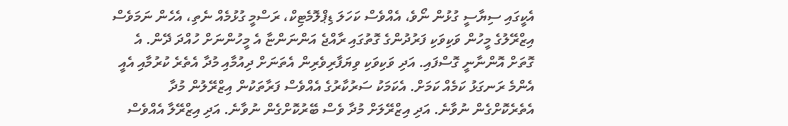އެކީގައި ސިޔާސީ ގުޅުން ނޯވެ، އެއްވެސް ކަހަލަ ޑިޕްލޮމެޓިކް، ރަސްމީ ގުޅުމެއް ނެތި، އެހެން ނަމަވެސް އިޒްރޭލުގެ މީހުން ވަކިވަކި ފަރުދުންގެ ގޮތުގައި ރާއްޖެ އަންނަންޏާ އެ މީހުންނަށް ހުއްދަ ދޭން. އެ ގޮތަށް އޮންނާނީ ގޮސްފައި. އަދި ވަކިވަކި ވިޔަފާރިވެރިން އެތަނަށް ދިއުމާއި މުދާ އެތެރެ ކުރުމާއި އެއީ އެންމެ ރަނގަޅު ކަމެއް ކަމަށް. އެކަމަކު ސަރުކާރުގެ އެއްވެސް ފަރާތަކުން އިޒްރޭލުން މުދާ އެތެރެކޮށްގެން ނުވާނެ. އަދި އިޒްރޭލަށް މުދާ ވެސް ބޭރުކޮށްގެން ނުވާނެ. އަދި އިޒްރޭލާ އެއްވެސް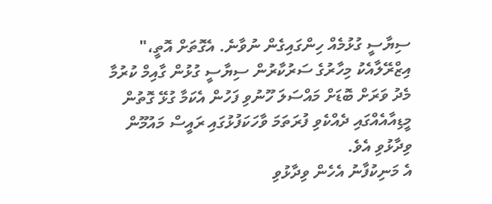ސިޔާސީ ގުޅުމެއް ހިންގައިގެން ނުވާނެ. އެގޮތަށް އޮތީ،" އިޒްރޭލާއެކު މިހާރުގެ ސަރުކާރުން ސިޔާސީ ގުޅުން ގާއިމް ކުރުމާ މެދު ވަރަށް ބޮޑަށް މައްސަލަ ހޫނުވި ފަހުން އެކަމާ ގުޅޭ ގޮތުން މީޑިއާއެއްގައި ދެއްކެވި ފުރަތަމަ ވާހަކަފުޅުގައި ރައީސް މައުމޫން ވިދާޅުވި އެވެ.
އެ މަނިކުފާނު އެހެން ވިދާޅުވި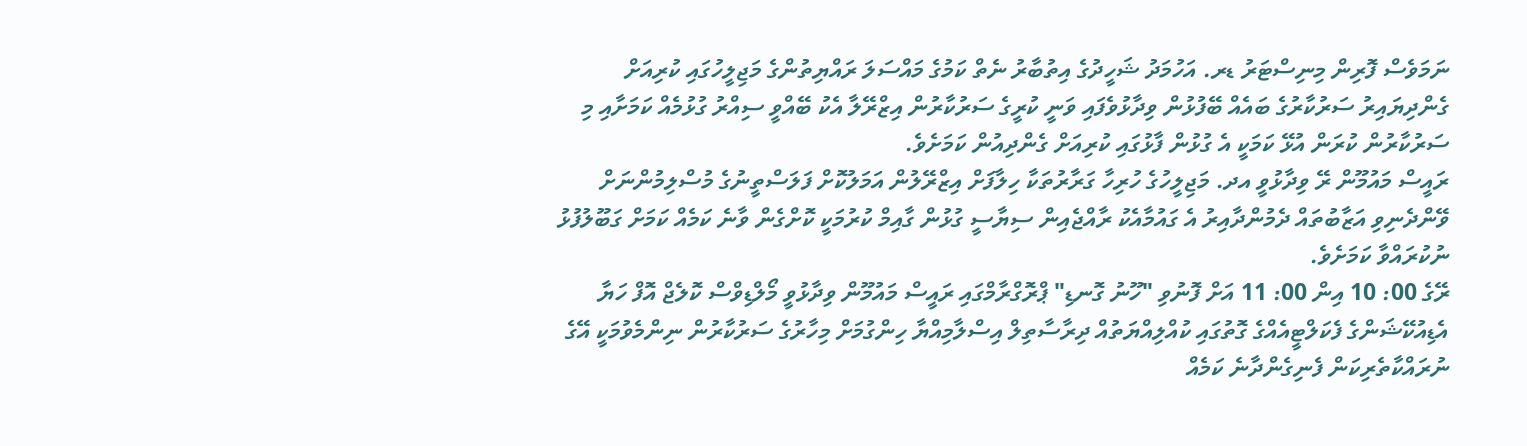ނަމަވެސް ފޮރިން މިނިސްޓަރު ޑރ. އަހުމަދު ޝަހީދުގެ އިތުބާރު ނެތް ކަމުގެ މައްސަލަ ރައްޔިތުންގެ މަޖިލީހުގައި ކުރިއަށް ގެންދިޔައިރު ސަރުކާރުގެ ބައެއް ބޭފުޅުން ވިދާޅުވެފައި ވަނީ ކުރީގެ ސަރުކާރުން އިޒްރޭލާ އެކު ބޭއްވީ ސިއްރު ގުޅުމެއް ކަމަށާއި މި ސަރުކާރުން ކުރަން އުޅޭ ކަމަކީ އެ ގުޅުން ފާޅުގައި ކުރިއަށް ގެންދިއުން ކަމަށެވެ.
ރައީސް މައުމޫން ރޭ ވިދާޅުވީ އދ. މަޖިލީހުގެ ހުރިހާ ގަރާރުތަކާ ހިލާފަށް އިޒްރޭލުން އަމަލުކޮށް ފަލަސްތީނުގެ މުސްލިމުންނަށް ވޭންދެނިވި އަޒާބުތައް ދެމުންދާއިރު އެ ގައުމާއެކު ރާއްޖެއިން ސިޔާސީ ގުޅުން ގާއިމް ކުރުމަކީ ކޮށްގެން ވާނެ ކަމެއް ކަމަށް ގަބޫލުފުޅު ނުކުރައްވާ ކަމަށެވެ.
ރޭގެ 00: 10 އިން 00: 11 އަށް ފޮނުވި "ހޫނު ގޮނޑި" ޕްރޮގްރާމްގައި ރައީސް މައުމޫން ވިދާޅުވީ މޯލްޑިވްސް ކޮލެޖް އޮފް ހަޔާ އެޑިއުކޭޝަންގެ ފެކަލްޓީއެއްގެ ގޮތުގައި ކުއްލިއްޔަތުއް ދިރާސާތިލް އިސްލާމިއްޔާ ހިންގުމަށް މިހާރުގެ ސަރުކާރުން ނިންމެވުމަކީ އޭގެ ނުރައްކާތެރިކަން ފެނިގެންދާނެ ކަމެއް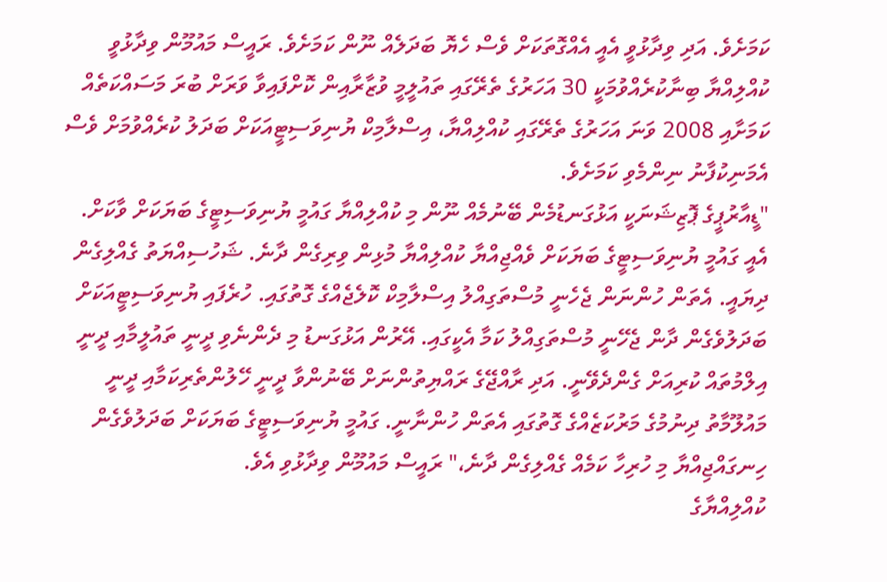ކަމަށެވެ. އަދި ވިދާޅުވީ އެއީ އެއްގޮތަކަށް ވެސް ހެޔޮ ބަދަލެއް ނޫން ކަމަށެވެ. ރައީސް މައުމޫން ވިދާޅުވީ ކުއްލިއްޔާ ބިނާކުރެއްވުމަކީ 30 އަހަރުގެ ތެރޭގައި ތައުލީމީ ވުޒާރާއިން ކޮށްފައިވާ ވަރަށް ބުރަ މަސައްކަތެއް ކަމަށާއި 2008 ވަނަ އަހަރުގެ ތެރޭގައި ކުއްލިއްޔާ، އިސްލާމިކް ޔުނިވަސިޓީއަކަށް ބަދަލު ކުރެއްވުމަށް ވެސް އެމަނިކުފާނު ނިންމެވި ކަމަށެވެ.
"ޑީއާރުޕީގެ ޕޮޒިޝަނަކީ އަޅުގަނޑުމެން ބޭނުމެއް ނޫން މި ކުއްލިއްޔާ ގައުމީ ޔުނިވަސިޓީގެ ބަޔަކަށް ވާކަށް. އެއީ ގައުމީ ޔުނިވަސިޓީގެ ބަޔަކަށް ވެއްޖިއްޔާ ކުއްލިއްޔާ މުޅިން ވިރިގެން ދާނެ. ޝަހުސިއްޔަތު ގެއްލިގެން ދިޔައީ. އެތަން ހުންނަން ޖެހެނީ މުސްތަގިއްލު އިސްލާމިކް ކޮލެޖެއްގެ ގޮތުގައި. ހުރެފައި ޔުނިވަސިޓީއަކަށް ބަދަލުވެގެން ދާން ޖެހޭނީ މުސްތަގިއްލު ކަމާ އެކީގައި. އޭރުން އަޅުގަނޑު މި ދެންނެވި ދީނީ ތައުލީމާއި ދީނީ އިލްމުތައް ކުރިއަށް ގެންދެވޭނީ. އަދި ރާއްޖޭގެ ރައްޔިތުންނަށް ބޭނުންވާ ދީނީ ހޭލުންތެރިކަމާއި ދީނީ މައުލޫމާތު ދިނުމުގެ މަރުކަޒެއްގެ ގޮތުގައި އެތަން ހުންނާނީ. ގައުމީ ޔުނިވަސިޓީގެ ބަޔަކަށް ބަދަލުވެގެން ހިނގައްޖިއްޔާ މި ހުރިހާ ކަމެއް ގެއްލިގެން ދާނެ،" ރައީސް މައުމޫން ވިދާޅުވި އެވެ.
ކުއްލިއްޔާގެ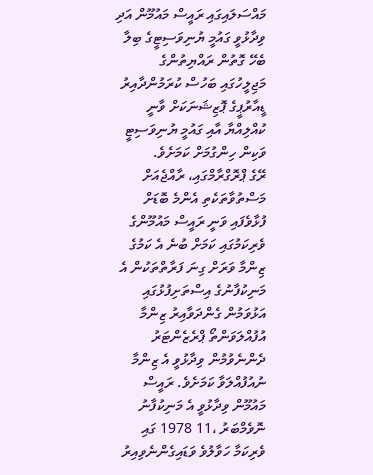މައްސަލައިގައި ރައީސް މައުމޫން އަދި ވިދާޅުވީ ގައުމީ ޔުނިވަސިޓީގެ ބިލާ ބެހޭ ގޮތުން ރައްޔިތުންގެ މަޖިލީހުގައި ބަހުސް ކުރަމުންދާއިރު ޑީއާރުޕީގެ ޕޮޒިޝަނަކަށް ވާނީ ކުއްލިއްޔާ އާއި ގައުމީ ޔުނިވަސިޓީ ވަކިން ހިންގުމަށް ކަމަށެވެ.
ރޭގެ ޕްރޮގްރާމްގައި، ރާއްޖެއަށް މަސްތުވާތަކެތި އެންމެ ބޮޑަށް ފުޅާވެފައި ވަނީ ރައީސް މައުމޫންގެ ވެރިކަމުގައި ކަމަށް ބުނެ އެ ކަމުގެ ޒިންމާ ވަރަށް ގިނަ ފަރާތްތަކުން އެ މަނިކުފާނުގެ އިސްތަށިފުޅުގައި އަޅުވަމުން ގެންދަވާއިރު ޒިންމާ އުފުއްލަވަންތޯ ޕްރެޒެންޓަރު ދެންނެވުމުން ވިދާޅުވީ އެ ޒިންމާ ނުއުފުއްލަވާ ކަމަށެވެ. ރައީސް މައުމޫން ވިދާޅުވީ އެ މަނިކުފާނު ނޮވެމްބަރު ،11 1978 ގައި ވެރިކަމާ ހަވާލުވެ ވަޑައިގެންނެވިއިރު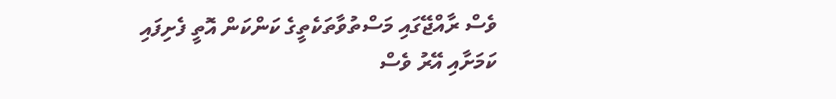ވެސް ރާއްޖޭގައި މަސްތުވާތަކެތީގެ ކަންކަން އޮތީ ފެށިފައި ކަމަށާއި އޭރު ވެސް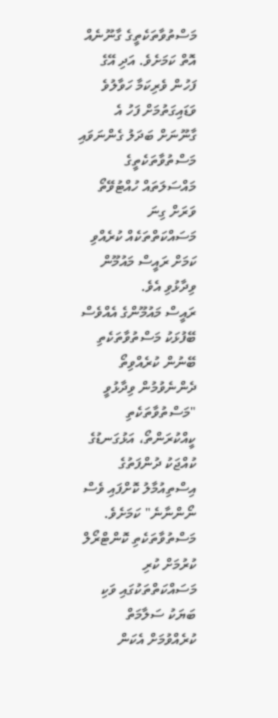މަސްތުވާތަކެތީގެ ގާނޫނެއް އޮތް ކަމަށެވެ. އަދި އޭގެ ފަހުން ވެރިކަމާ ހަވާލުވެ ވަޑައިގަތުމަށް ފަހު އެ ގާނޫނަށް ބަދަލު ގެންނަވައި މަސްތުވާތަކެތީގެ މައްސަލަތައް ހުއްޓުވޭތޯ ވަރަށް ގިނަ މަސައްކަތްތަކެއް ކުރެއްވި ކަމަށް ރައީސް މައުމޫން ވިދާޅުވި އެވެ.
ރައީސް މައުމޫންގެ އެއްވެސް ބޭފުޅަކު މަސްތުވާތަކެތި ބޭނުން ކުރެއްވިތޯ ދެންނެވުމުން ވިދާޅުވީ "މަސްތުވާތަކެތި ކީއްކުރަންތޯ، އަޅުގަނޑުގެ ކުއްޖަކު ދުންފަތުގެ އިސްތިއުމާލު ކޮށްފައި ވެސް ނޯންނާނެ" ކަމަށެވެ.
މަސްތުވާތަކެތި ކޮންޓްރޯލް ކުރުމަށް ކުރި މަސައްކަތްތަކުގައި ވަކި ބަޔަކު ސަލާމަތް ކުރެއްވުމަށް އެކަން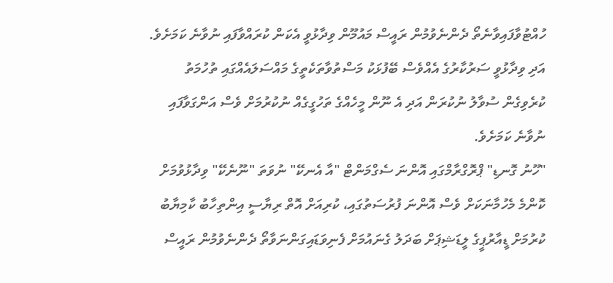ހުއްޓުވާފައިވާނެތޯ ދެންނެވުމުން ރައީސް މައުމޫން ވިދާޅުވީ އެކަން ކުރައްވާފައި ނުވާނެ ކަމަށެވެ. އަދި ވިދާޅުވީ ސަރުކާރުގެ އެއްވެސް ބޭފުޅަކު މަސްތުވާތަކެތީގެ މައްސަލައެއްގައި ތުހުމަތު ކުރެވިގެން ސުވާލު ނުކުރަން އަދި އެ ނޫން މީހެއްގެ ތަހުގީގެއް ނުކުރުމަށް ވެސް އަންގަވާފައި ނުވާނެ ކަމަށެވެ.
"ހޫނު ގޮނޑި" ޕްރޮގްރާމްގައި އޮންނަ ސެގްމަންޓް "އާ އެނކޭ" ނުވަތަ "ނޫނެކޭ" ވިދާޅުވުމަށް ކޮންމެ މެހުމާނަކަށް ވެސް އޮންނަ ފުރުސަތުގައި، ކުރިއަށް އޮތް ރިޔާސީ އިންތިހާބު ކާމިޔާބު ކުރުމަށް ޑީއާރުޕީގެ ލީޑަޝިޕަށް ބަދަލު ގެނައުމަށް ފެނިވަޑައިގަންނަވާތޯ ދެންނެވުމުން ރައީސް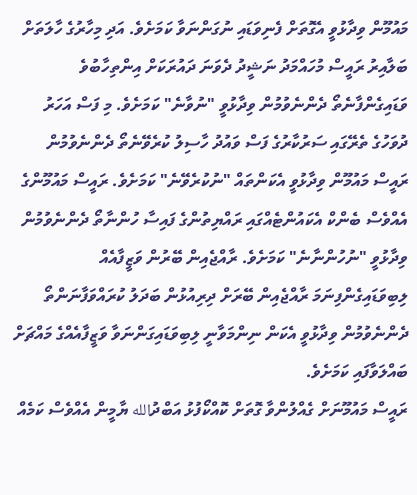މައުމޫން ވިދާޅުވީ އެގޮތަށް ފެނިވަޑައި ނުގަންނަވާ ކަމަށެވެ. އަދި މިހާރުގެ ހާލަތަށް ބަލާއިރު ރައީސް މުހައްމަދު ނަޝީދު ދެވަނަ ދައުރަކަށް އިންތިހާބުވެ ވަޑައިގެންފާނެތޯ ދެންނެވުމުން ވިދާޅުވީ "ނުވާނެ" ކަމަށެވެ. މި ފަސް އަހަރު ދުވަހުގެ ތެރޭގައި ސަރުކާރުގެ ފަސް ވައުދު ހާސިލު ކުރެވޭނެތޯ ދެންނެވުމުން ރައީސް މައުމޫން ވިދާޅުވީ އެކަންތައް "ނުކުރެވޭނެ" ކަމަށެވެ. ރައީސް މައުމޫންގެ އެއްވެސް ބެންކް އެކައުންޓެއްގައި ރައްޔިތުންގެ ފައިސާ ހުންނާތޯ ދެންނެވުމުން ވިދާޅުވީ "ނުހުންނާނެ" ކަމަށެވެ. ރާއްޖެއިން ބޭރުން ވަޒީފާއެއް ލިބިވަޑައިގެންފިނަމަ ރާއްޖެއިން ބޭރަށް ދިރިއުޅުން ބަދަލު ކުރައްވަފާނަންތޯ ދެންނެވުމުން ވިދާޅުވީ އެކަން ނިންމަވާނީ ލިބިވަޑައިގަންނަވާ ވަޒީފާއެއްގެ މައްޗަށް ބައްލަވާފައި ކަމަށެވެ.
ރައީސް މައުމޫނަށް ގެއްލުންވާ ގޮތަށް ކޮއްކޯފުޅު އަބްދުالله ޔާމީން އެއްވެސް ކަމެއް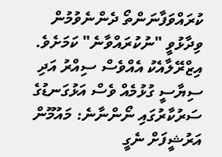ކުރައްވަފާނަންތޯ ދެންނެވުމުން ވިދާޅުވީ "ނުކުރައްވާނެ" ކަމަށެވެ.
އިޒްރޭލާއެކު އެއްވެސް ސިއްރު އަދި ސިޔާސީ ގުޅުމެއް ވެސް އަޅުގަނޑުގެ ސަރުކާރުގައި ނޯންނާނެ: މައުމޫން
އަރުޝީފަށް ނެގީ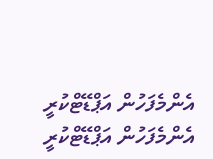އެންމެފަހުން އަޕްޑޭޓްކުރީ
އެންމެފަހުން އަޕްޑޭޓްކުރީ